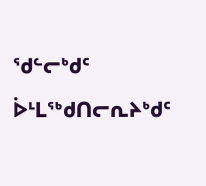ᖁᓪᓕᒃᑯᑦ ᐆᒻᒪᖅᑯᑎᓕᕆᔨᒃᑯᑦ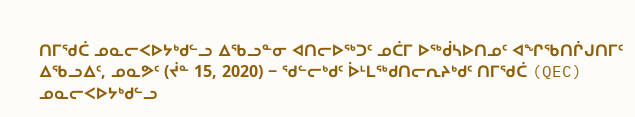ᑎᒥᖁᑖ ᓄᓇᓕᐸᐅᔭᒃᑯᓪᓗ ᐃᖃᓗᓐᓂ ᐊᑎᓕᐅᖅᑐᑦ ᓄᑖᒥ ᐅᖅᑰᓴᐅᑎᓄᑦ ᐊᖏᖃᑎᒌᒍᑎᒥᑦ
ᐃᖃᓗᐃᑦ, ᓄᓇᕗᑦ (ᔫᓐ 15, 2020) − ᖁᓪᓕᒃᑯᑦ ᐆᒻᒪᖅᑯᑎᓕᕆᔨᒃᑯᑦ ᑎᒥᖁᑖ (QEC) ᓄᓇᓕᐸᐅᔭᒃᑯᓪᓗ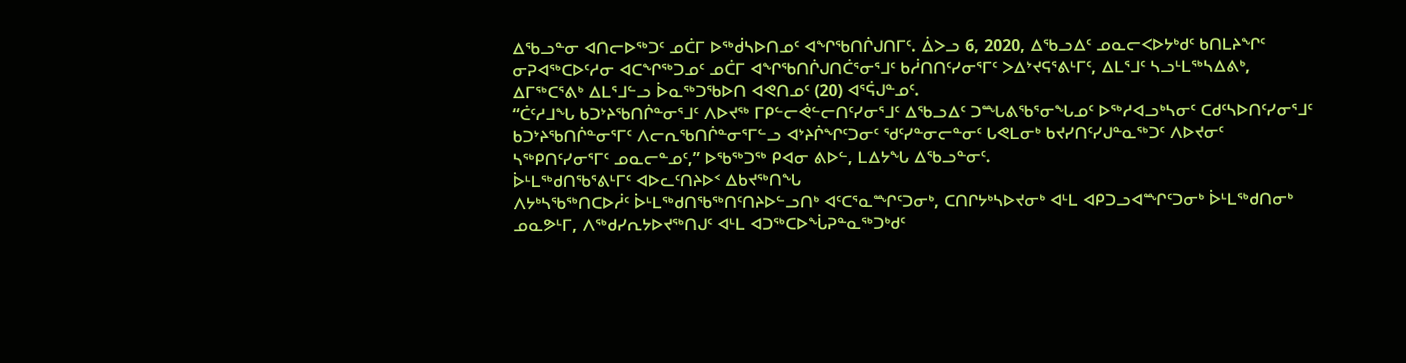ᐃᖃᓗᓐᓂ ᐊᑎᓕᐅᖅᑐᑦ ᓄᑖᒥ ᐅᖅᑰᓴᐅᑎᓄᑦ ᐊᖏᖃᑎᒌᒍᑎᒥᑦ. ᐄᐳᓗ 6, 2020, ᐃᖃᓗᐃᑦ ᓄᓇᓕᐸᐅᔭᒃᑯᑦ ᑲᑎᒪᔨᖏᑦ ᓂᕈᐊᖅᑕᐅᑦᓱᓂ ᐊᑕᖏᖅᑐᓄᑦ ᓄᑖᒥ ᐊᖏᖃᑎᒌᒍᑎᑖᕐᓂᕐᒧᑦ ᑲᓲᑎᑎᑦᓯᓂᕐᒥᑦ ᐳᐃᔾᔪᕋᕐᕕᒻᒥᑦ, ᐃᒪᕐᒧᑦ ᓴᓗᒻᒪᖅᓴᐃᕕᒃ, ᐃᒥᖅᑕᕐᕕᒃ ᐃᒪᕐᒧᓪᓗ ᐆᓇᖅᑐᖃᐅᑎ ᐊᕙᑎᓄᑦ (20) ᐊᕐᕌᒍᓐᓄᑦ.
“ᑖᑦᓱᒧᖓ ᑲᑐᔾᔨᖃᑎᒌᓐᓂᕐᒧᑦ ᐱᐅᔪᖅ ᒥᑭᓪᓕᕚᓪᓕᑎᑦᓯᓂᕐᒧᑦ ᐃᖃᓗᐃᑦ ᑐᙵᕕᖃᕐᓂᖓᓄᑦ ᐅᖅᓱᐊᓗᒃᓴᓂᑦ ᑕᑯᑦᓴᐅᑎᑦᓯᓂᕐᒧᑦ ᑲᑐᔾᔨᖃᑎᒌᓐᓂᕐᒥᑦ ᐱᓕᕆᖃᑎᒌᓐᓂᕐᒥᓪᓗ ᐊᔾᔨᒌᖏᑦᑐᓂᑦ ᖁᑦᓯᓐᓂᓕᓐᓂᑦ ᒐᕙᒪᓂᒃ ᑲᔪᓯᑎᑦᓯᒍᓐᓇᖅᑐᑦ ᐱᐅᔪᓂᑦ ᓴᖅᑭᑎᑦᓯᓂᕐᒥᑦ ᓄᓇᓕᓐᓄᑦ,” ᐅᖃᖅᑐᖅ ᑭᐊᓂ ᕕᐅᓪ, ᒪᐃᔭᖓ ᐃᖃᓗᓐᓂᑦ.
ᐆᒻᒪᖅᑯᑎᖃᕐᕕᒻᒥᑦ ᐊᐅᓚᑦᑎᔨᐅᑉ ᐃᑲᔪᖅᑎᖓ
ᐱᔭᒃᓴᖃᖅᑎᑕᐅᓲᑦ ᐆᒻᒪᖅᑯᑎᖃᖅᑎᑦᑎᔨᐅᓪᓗᑎᒃ ᐊᑦᑕᕐᓇᙱᑦᑐᓂᒃ, ᑕᑎᒋᔭᒃᓴᐅᔪᓂᒃ ᐊᒻᒪ ᐊᑭᑐᓗᐊᙱᑦᑐᓂᒃ ᐆᒻᒪᖅᑯᑎᓂᒃ ᓄᓇᕗᒻᒥ, ᐱᖅᑯᓯᕆᔭᐅᔪᖅᑎᒍᑦ ᐊᒻᒪ ᐊᑐᖅᑕᐅᖔᕈᓐᓇᖅᑐᒃᑯᑦ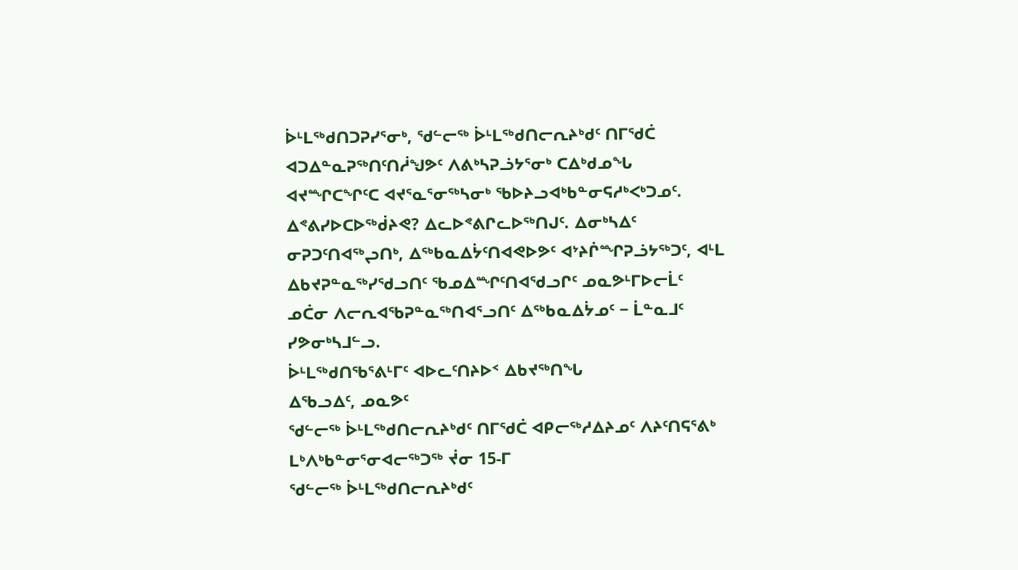ᐆᒻᒪᖅᑯᑎᑐᕈᓯᕐᓂᒃ, ᖁᓪᓕᖅ ᐆᒻᒪᖅᑯᑎᓕᕆᔨᒃᑯᑦ ᑎᒥᖁᑖ ᐊᑐᐃᓐᓇᕈᖅᑎᑦᑎᓲᖑᕗᑦ ᐱᕕᒃᓴᕈᓘᔭᕐᓂᒃ ᑕᐃᒃᑯᓄᖓ ᐊᔪᙱᑕᖏᑦᑕ ᐊᔪᕐᓇᕐᓂᖅᓴᓂᒃ ᖃᐅᔨᓗᐊᒃᑲᓐᓂᕋᓱᒃᐸᒃᑐᓄᑦ. ᐃᕝᕕᓯᐅᑕᐅᖅᑰᔨᕙ? ᐃᓚᐅᕝᕕᒋᓚᐅᖅᑎᒍᑦ. ᐃᓂᒃᓴᐃᑦ ᓂᕈᑐᑦᑎᐊᖅᖢᑎᒃ, ᐃᖅᑲᓇᐃᔮᑦᑎᐊᕙᐅᕗᑦ ᐊᔾᔨᒌᙱᕈᓘᔭᖅᑐᑦ, ᐊᒻᒪ ᐃᑲᔪᕈᓐᓇᖅᓯᖁᓗᑎᑦ ᖃᓄᐃᙱᑦᑎᐊᖁᓗᒋᑦ ᓄᓇᕗᒻᒥᐅᓕᒫᑦ ᓄᑖᓂ ᐱᓕᕆᐊᖃᕈᓐᓇᖅᑎᐊᕐᓗᑎᑦ ᐃᖅᑲᓇᐃᔮᓄᑦ − ᒫᓐᓇᒧᑦ ᓯᕗᓂᒃᓴᒧᓪᓗ.
ᐆᒻᒪᖅᑯᑎᖃᕐᕕᒻᒥᑦ ᐊᐅᓚᑦᑎᔨᐅᑉ ᐃᑲᔪᖅᑎᖓ
ᐃᖃᓗᐃᑦ, ᓄᓇᕗᑦ
ᖁᓪᓕᖅ ᐆᒻᒪᖅᑯᑎᓕᕆᔨᒃᑯᑦ ᑎᒥᖁᑖ ᐊᑭᓕᖅᓱᐃᔨᓄᑦ ᐱᔨᑦᑎᕋᕐᕕᒃ ᒪᒃᐱᒃᑲᓐᓂᕐᓂᐊᓕᖅᑐᖅ ᔫᓂ 15-ᒥ
ᖁᓪᓕᖅ ᐆᒻᒪᖅᑯᑎᓕᕆᔨᒃᑯᑦ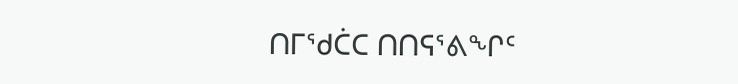ᑎᒥᖁᑖᑕ ᑎᑎᕋᕐᕕᖏᑦ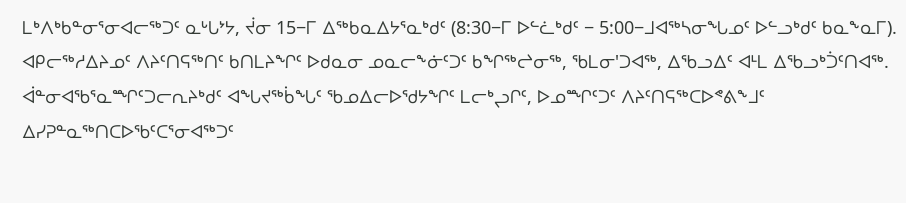ᒪᒃᐱᒃᑲᓐᓂᕐᓂᐊᓕᖅᑐᑦ ᓇᒡᒐᔾᔭ, ᔫᓂ 15−ᒥ ᐃᖅᑲᓇᐃᔭᕐᓇᒃᑯᑦ (8:30−ᒥ ᐅᓪᓛᒃᑯᑦ − 5:00−ᒧᐊᖅᓴᓂᖓᓄᑦ ᐅᓪᓗᒃᑯᑦ ᑲᓇᖕᓇᒥ).  ᐊᑭᓕᖅᓱᐃᔨᓄᑦ ᐱᔨᑦᑎᕋᖅᑎᑦ ᑲᑎᒪᔨᖏᑦ ᐅᑯᓇᓂ ᓄᓇᓕᖕᓃᑦᑐᑦ ᑲᖏᖅᖠᓂᖅ, ᖃᒪᓂ'ᑐᐊᖅ, ᐃᖃᓗᐃᑦ ᐊᒻᒪ ᐃᖃᓗᒃᑑᑦᑎᐊᖅ.
ᐋᓐᓂᐊᖃᕐᓇᙱᑦᑐᓕᕆᔨᒃᑯᑦ ᐊᖓᔪᖅᑳᖓᑦ ᖃᓄᐃᓕᐅᖁᔭᖏᑦ ᒪᓕᒃᖢᒋᑦ, ᐅᓄᙱᑦᑐᑦ ᐱᔨᑦᑎᕋᖅᑕᐅᕝᕕᖕᒧᑦ ᐃᓯᕈᓐᓇᖅᑎᑕᐅᖃᑦᑕᕐᓂᐊᖅᑐᑦ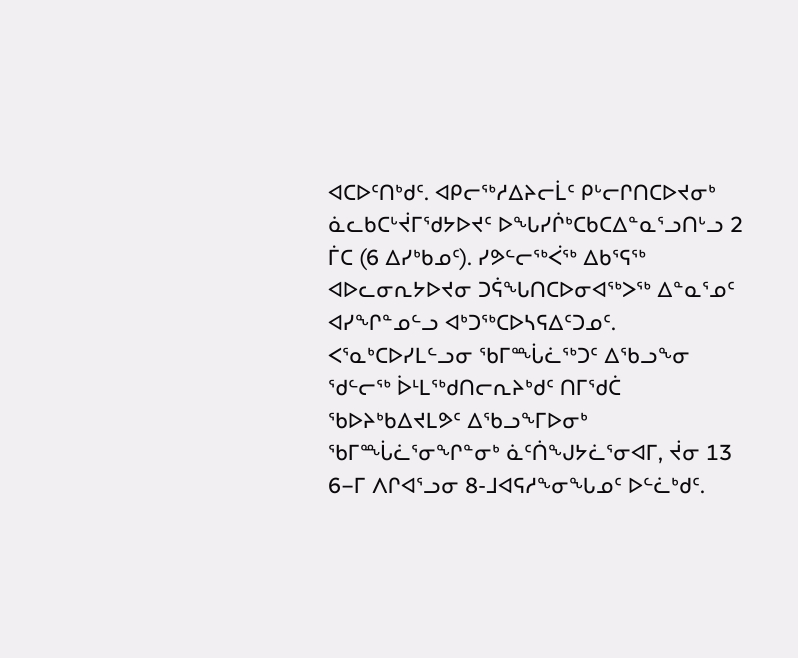ᐊᑕᐅᑦᑎᒃᑯᑦ. ᐊᑭᓕᖅᓱᐃᔨᓕᒫᑦ ᑭᒡᓕᒋᑎᑕᐅᔪᓂᒃ ᓈᓚᑲᑕᒡᔫᒥᖁᔭᐅᔪᑦ ᐅᖓᓯᒌᒃᑕᑲᑕᐃᓐᓇᕐᓗᑎᒡᓗ 2 ᒦᑕ (6 ᐃᓯᒃᑲᓄᑦ). ᓯᕗᓪᓕᖅᐹᖅ ᐃᑲᕐᕋᖅ ᐊᐅᓚᓂᕆᔭᐅᔪᓂ ᑐᕌᖓᑎᑕᐅᓂᐊᖅᐳᖅ ᐃᓐᓇᕐᓄᑦ ᐊᓯᖏᓐᓄᓪᓗ ᐊᒃᑐᖅᑕᐅᓴᕋᐃᑦᑐᓄᑦ.
ᐸᕐᓇᒃᑕᐅᓯᒪᓪᓗᓂ ᖃᒥᙶᓛᖅᑐᑦ ᐃᖃᓗᖕᓂ
ᖁᓪᓕᖅ ᐆᒻᒪᖅᑯᑎᓕᕆᔨᒃᑯᑦ ᑎᒥᖁᑖ ᖃᐅᔨᒃᑲᐃᔪᒪᕗᑦ ᐃᖃᓗᖕᒥᐅᓂᒃ ᖃᒥᙶᓛᕐᓂᖏᓐᓂᒃ ᓈᑦᑏᖑᔭᓛᕐᓂᐊᒥ, ᔫᓂ 13 6−ᒥ ᐱᒋᐊᕐᓗᓂ 8-ᒧᐊᕋᓱᖕᓂᖓᓄᑦ ᐅᓪᓛᒃᑯᑦ.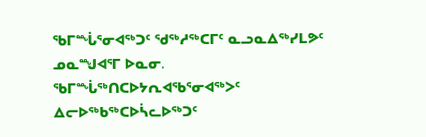ᖃᒥᙶᕐᓂᐊᖅᑐᑦ ᖁᖅᓱᖅᑕᒥᑦ ᓇᓗᓇᐃᖅᓯᒪᕗᑦ ᓄᓇᙳᐊᕐᒥ ᐅᓇᓂ.
ᖃᒥᙶᖅᑎᑕᐅᔭᕆᐊᖃᕐᓂᐊᖅᐳᑦ ᐃᓕᐅᖅᑲᖅᑕᐅᓵᓚᐅᖅᑐᑦ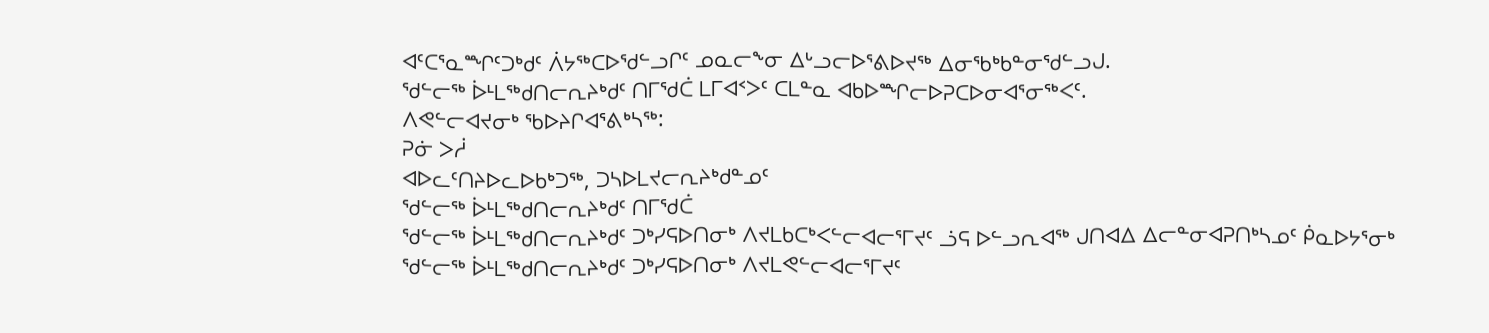ᐊᑦᑕᕐᓇᙱᑦᑐᒃᑯᑦ ᐲᔭᖅᑕᐅᖁᓪᓗᒋᑦ ᓄᓇᓕᖕᓂ ᐃᒡᓗᓕᐅᕐᕕᐅᔪᖅ ᐃᓂᖃᒃᑲᓐᓂᖁᓪᓗᒍ.
ᖁᓪᓕᖅ ᐆᒻᒪᖅᑯᑎᓕᕆᔨᒃᑯᑦ ᑎᒥᖁᑖ ᒪᒥᐊᑉᐳᑦ ᑕᒪᓐᓇ ᐊᑲᐅᙱᓕᐅᕈᑕᐅᓂᐊᕐᓂᖅᐸᑦ.
ᐱᕙᓪᓕᐊᔪᓂᒃ ᖃᐅᔨᒋᐊᕐᕕᒃᓴᖅ:
ᕈᓃ ᐳᓲ
ᐊᐅᓚᑦᑎᔨᐅᓚᐅᑲᒃᑐᖅ, ᑐᓴᐅᒪᔪᓕᕆᔨᒃᑯᓐᓄᑦ
ᖁᓪᓕᖅ ᐆᒻᒪᖅᑯᑎᓕᕆᔨᒃᑯᑦ ᑎᒥᖁᑖ
ᖁᓪᓕᖅ ᐆᒻᒪᖅᑯᑎᓕᕆᔨᒃᑯᑦ ᑐᒃᓯᕋᐅᑎᓂᒃ ᐱᔪᒪᑲᑕᒃᐸᓪᓕᐊᓕᕐᒥᔪᑦ ᓘᕋ ᐅᓪᓗᕆᐊᖅ ᒍᑎᐊᐃ ᐃᓕᓐᓂᐊᕈᑎᒃᓴᓄᑦ ᑮᓇᐅᔭᕐᓂᒃ
ᖁᓪᓕᖅ ᐆᒻᒪᖅᑯᑎᓕᕆᔨᒃᑯᑦ ᑐᒃᓯᕋᐅᑎᓂᒃ ᐱᔪᒪᕙᓪᓕᐊᓕᕐᒥᔪᑦ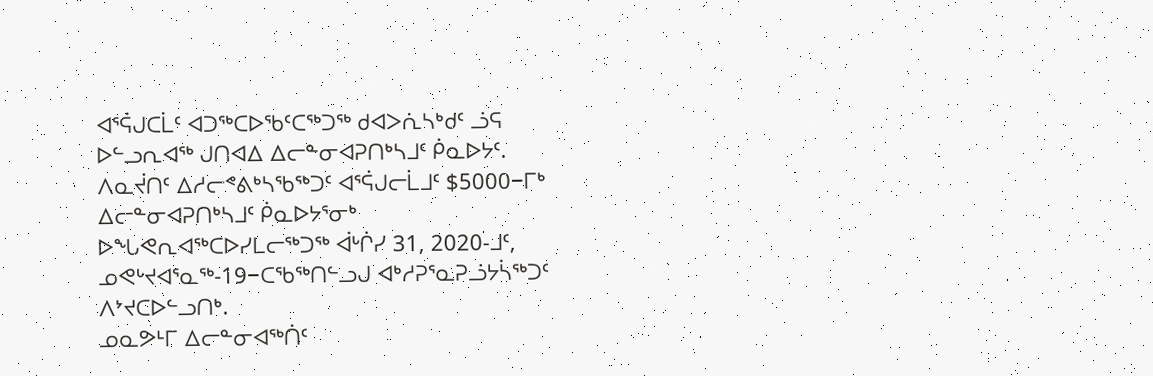ᐊᕐᕌᒍᑕᒫᑦ ᐊᑐᖅᑕᐅᖃᑦᑕᖅᑐᖅ ᑯᐊᐳᕇᓴᒃᑯᑦ ᓘᕋ ᐅᓪᓗᕆᐊᖅ ᒍᑎᐊᐃ ᐃᓕᓐᓂᐊᕈᑎᒃᓴᒧᑦ ᑮᓇᐅᔭᑦ.
ᐱᓇᔫᑎᑦ ᐃᓱᓕᕝᕕᒃᓴᖃᖅᑐᑦ ᐊᕐᕌᒍᓕᒫᒧᑦ $5000−ᒥᒃ ᐃᓕᓐᓂᐊᕈᑎᒃᓴᒧᑦ ᑮᓇᐅᔭᕐᓂᒃ ᐅᖓᕙᕆᐊᖅᑕᐅᓯᒪᓕᖅᑐᖅ ᐋᒡᒌᓯ 31, 2020-ᒧᑦ, ᓄᕙᒡᔪᐊᕐᓇᖅ-19−ᑕᖃᖅᑎᓪᓗᒍ ᐊᒃᓱᕈᕐᓇᕈᓘᔭᓵᖅᑐᑦ ᐱᔾᔪᑕᐅᓪᓗᑎᒃ.
ᓄᓇᕗᒻᒥ ᐃᓕᓐᓂᐊᖅᑏᑦ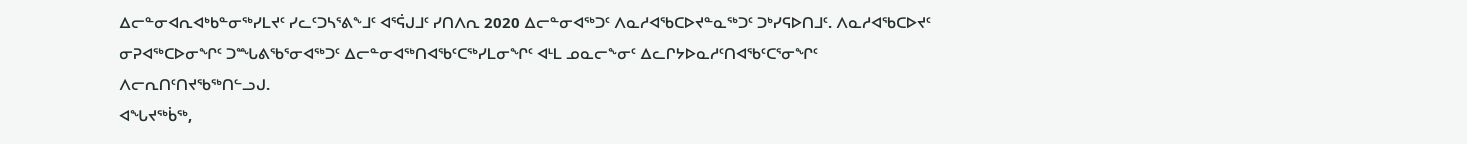ᐃᓕᓐᓂᐊᕆᐊᒃᑲᓐᓂᖅᓯᒪᔪᑦ ᓯᓚᑦᑐᓴᕐᕕᖕᒧᑦ ᐊᕐᕌᒍᒧᑦ ᓯᑎᐱᕆ 2020 ᐃᓕᓐᓂᐊᖅᑐᑦ ᐱᓇᓱᐊᖃᑕᐅᔪᓐᓇᖅᑐᑦ ᑐᒃᓯᕋᐅᑎᒧᑦ. ᐱᓇᓱᐊᖃᑕᐅᔪᑦ ᓂᕈᐊᖅᑕᐅᓂᖏᑦ ᑐᙵᕕᖃᕐᓂᐊᖅᑐᑦ ᐃᓕᓐᓂᐊᖅᑎᐊᖃᑦᑕᖅᓯᒪᓂᖏᑦ ᐊᒻᒪ ᓄᓇᓕᖕᓂᑦ ᐃᓚᒋᔭᐅᓇᓱᑦᑎᐊᖃᑦᑕᕐᓂᖏᑦ ᐱᓕᕆᑎᑦᑎᔪᖃᖅᑎᓪᓗᒍ.
ᐊᖓᔪᖅᑳᖅ,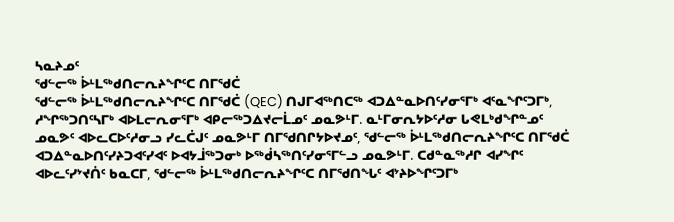ᓴᓇᔨᓄᑦ
ᖁᓪᓕᖅ ᐆᒻᒪᖅᑯᑎᓕᕆᔨᖏᑦᑕ ᑎᒥᖁᑖ
ᖁᓪᓕᖅ ᐆᒻᒪᖅᑯᑎᓕᕆᔨᖏᑦᑕ ᑎᒥᖁᑖ (QEC) ᑎᒍᒥᐊᖅᑎᑕᖅ ᐊᑐᐃᓐᓇᐅᑎᑦᓯᓂᕐᒥᒃ ᐊᑦᓇᖏᑦᑐᒥᒃ, ᓱᖏᖅᑐᑎᑦᓴᒥᒃ ᐊᐅᒪᓕᕆᓂᕐᒥᒃ ᐊᑭᓕᖅᑐᐃᔪᓕᒫᓄᑦ ᓄᓇᕗᒻᒥ. ᓇᒻᒥᓂᕆᔭᐅᑦᓱᓂ ᒐᕙᒪᒃᑯᖏᓐᓄᑦ ᓄᓇᕗᑦ ᐊᐅᓚᑕᐅᑦᓱᓂᓗ ᓯᓚᑖᒍᑦ ᓄᓇᕗᒻᒥ ᑎᒥᖁᑎᒋᔭᐅᔪᓄᑦ, ᖁᓪᓕᖅ ᐆᒻᒪᖅᑯᑎᓕᕆᔨᖏᑦᑕ ᑎᒥᖁᑖ ᐊᑐᐃᓐᓇᐅᑎᑦᓯᔨᑐᐊᑦᓯᐊᑦ ᐅᐊᔭᒨᖅᑐᓂᒃ ᐅᖅᑰᓴᖅᑎᑦᓯᓂᕐᒥᓪᓗ ᓄᓇᕗᒻᒥ. ᑕᑯᓐᓇᖅᓱᒋ ᐊᓯᖏᑦ ᐊᐅᓚᑦᓯᔾᔪᑏᑦ ᑲᓇᑕᒥ, ᖁᓪᓕᖅ ᐆᒻᒪᖅᑯᑎᓕᕆᔨᖏᑦᑕ ᑎᒥᖁᑎᖓᑦ ᐊᔾᔨᐅᖏᑦᑐᒥᒃ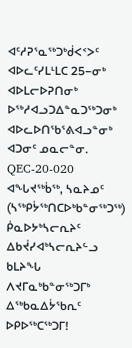ᐊᑦᓱᕈᕐᓇᖅᑐᒃᑰᐸᑉᐳᑦ ᐊᐅᓚᑦᓯᒪᒻᒪᑕ 25−ᓂᒃ ᐊᐅᒪᓕᐅᕈᑎᓂᒃ ᐅᖅᓱᐊᓗᑐᐃᓐᓇᑐᖅᑐᓂᒃ ᐊᐅᓚᐅᑎᖃᕐᕕᐊᓗᓐᓂᒃ ᐊᑐᓂᑦ ᓄᓇᓕᓐᓂ.
QEC-20-020 ᐊᖓᔪᖅᑳᖅ, ᓴᓇᔨᓄᑦ (ᓴᖅᑭᔮᖅᑎᑕᐅᒃᑲᓐᓂᖅᑐᖅ)
ᑮᓇᐅᔭᒃᓴᓕᕆᔨᑦ ᐃᑲᔫᓯᐊᒃᓴᓕᕆᔨᓪᓗ ᑲᒪᔨᖓ
ᐱᔪᒥᓇᒃᑲᓐᓂᖅᑐᒥᒃ ᐃᖅᑲᓇᐃᔮᖃᕆᑦ ᐅᑭᐅᖅᑕᖅᑐᒥ!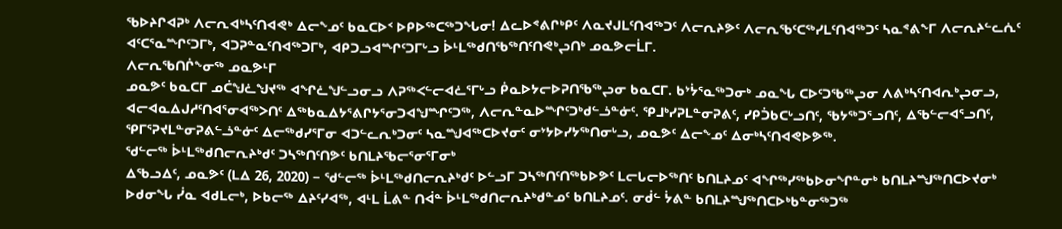ᖃᐅᔨᒋᐊᕈᒃ ᐱᓕᕆᐊᒃᓴᑦᑎᐊᕙᒃ ᐃᓕᖕᓄᑦ ᑲᓇᑕᐅᑉ ᐅᑭᐅᖅᑕᖅᑐᖓᓂ! ᐃᓚᐅᕝᕕᒋᒃᑭᑦ ᐱᓇᔪᒍᒪᑦᑎᐊᖅᑐᑦ ᐱᓕᕆᔨᕗᑦ ᐱᓕᕆᖃᑦᑕᖅᓯᒪᑦᑎᐊᖅᑐᑦ ᓴᓇᕝᕕᖕᒥ ᐱᓕᕆᔨᓪᓚᕇᑦ  ᐊᑦᑕᕐᓇᙱᑦᑐᒥᒃ, ᐊᑐᕈᓐᓇᑦᑎᐊᖅᑐᒥᒃ, ᐊᑭᑐᓗᐊᙱᑦᑐᒥᒡᓗ ᐆᒻᒪᖅᑯᑎᖃᖅᑎᑦᑎᕙᒃᖢᑎᒃ ᓄᓇᕗᓕᒫᒥ.
ᐱᓕᕆᖃᑎᒌᖕᓂᖅ ᓄᓇᕗᒻᒥ
ᓄᓇᕗᑦ ᑲᓇᑕᒥ ᓄᑖᖑᓛᖑᔪᖅ ᐊᖏᓛᖑᓪᓗᓂᓗ ᐱᕈᖅᐸᓪᓕᐊᓛᕐᒥᒡᓗ ᑮᓇᐅᔭᓕᐅᕈᑎᖃᖅᖢᓂ ᑲᓇᑕᒥ. ᑲᔾᔮᕐᓇᖅᑐᓂᒃ ᓄᓇᖓ ᑕᐅᑦᑐᖃᖅᖢᓂ ᐱᕕᒃᓴᑦᑎᐊᕆᒃᖢᓂᓗ, ᐊᓕᐊᓇᐃᒍᓱᑦᑎᐊᕐᓂᐊᖅᐳᑎᑦ ᐃᖅᑲᓇᐃᔭᕐᕕᒋᔭᕐᓂᑐᐊᖑᙱᑦᑐᖅ, ᐱᓕᕆᓐᓇᐅᙱᑦᑐᒃᑯᓪᓘᓐᓃᑦ. ᕿᒧᒃᓯᕈᒪᓐᓂᕈᕕᑦ, ᓯᑭᑑᑲᑕᒡᓗᑎᑦ, ᖃᔭᖅᑐᕐᓗᑎᑦ, ᐃᖃᓪᓕᐊᕐᓗᑎᑦ, ᕿᒥᕐᕈᔪᒪᓐᓂᕈᕕᓪᓘᓐᓃᑦ ᐃᓕᖅᑯᓯᕐᒥᓂ ᐊᑐᓪᓚᕆᒃᑐᓂᑦ ᓴᓇᙳᐊᖅᑕᐅᔪᓂᑦ ᓂᔾᔭᐅᓯᔭᖅᑎᓂᒡᓗ, ᓄᓇᕗᑦ ᐃᓕᖕᓄᑦ ᐃᓂᒃᓴᑦᑎᐊᕙᐅᕗᖅ.
ᖁᓪᓕᖅ ᐆᒻᒪᖅᑯᑎᓕᕆᔨᒃᑯᑦ ᑐᓴᖅᑎᑦᑎᕗᑦ ᑲᑎᒪᔨᖃᓕᕐᓂᕐᒥᓂᒃ
ᐃᖃᓗᐃᑦ, ᓄᓇᕗᑦ (ᒪᐃ 26, 2020) − ᖁᓪᓕᖅ ᐆᒻᒪᖅᑯᑎᓕᕆᔨᒃᑯᑦ ᐅᓪᓗᒥ ᑐᓴᖅᑎᑦᑎᖅᑲᐅᕗᑦ ᒪᓕᒐᓕᐅᖅᑎᑦ ᑲᑎᒪᔨᓄᑦ ᐊᖏᖅᓯᖅᑲᐅᓂᖏᓐᓂᒃ ᑲᑎᒪᔨᙳᖅᑎᑕᐅᔪᓂᒃ ᐅᑯᓂᖓ ᓰᓇ ᐊᑯᒪᓕᒃ, ᐅᑲᓕᖅ ᐃᔨᑦᓯᐊᖅ, ᐊᒻᒪ ᒫᕕᓐ ᑎᐋᓐ ᐆᒻᒪᖅᑯᑎᓕᕆᔨᒃᑯᓐᓄᑦ ᑲᑎᒪᔨᓄᑦ. ᓂᑰᓪ ᔮᕕᓐ ᑲᑎᒪᔨᙳᖅᑎᑕᐅᒃᑲᓐᓂᖅᑐᖅ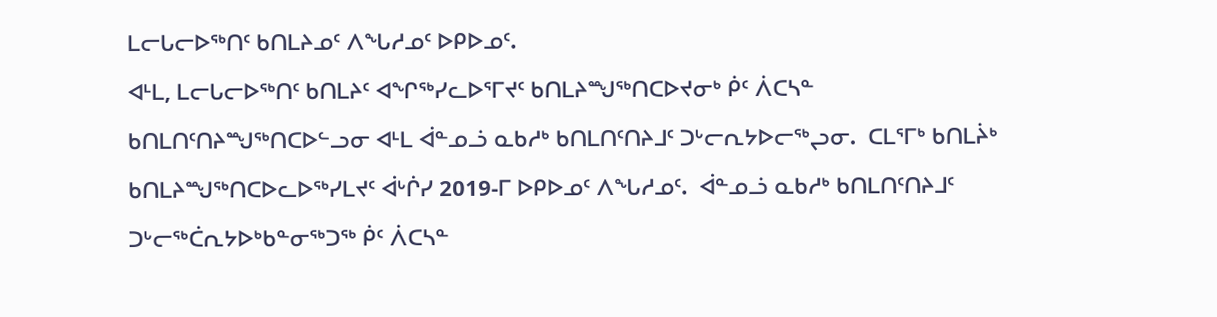ᒪᓕᒐᓕᐅᖅᑎᑦ ᑲᑎᒪᔨᓄᑦ ᐱᖓᓱᓄᑦ ᐅᑭᐅᓄᑦ.
ᐊᒻᒪ, ᒪᓕᒐᓕᐅᖅᑎᑦ ᑲᑎᒪᔨᑦ ᐊᖏᖅᓯᓚᐅᕐᒥᔪᑦ ᑲᑎᒪᔨᙳᖅᑎᑕᐅᔪᓂᒃ ᑮᑦ ᐲᑕᓴᓐ ᑲᑎᒪᑎᑦᑎᔨᙳᖅᑎᑕᐅᓪᓗᓂ ᐊᒻᒪ ᐋᓐᓄᓘ ᓇᑲᓱᒃ ᑲᑎᒪᑎᑦᑎᔨᒧᑦ ᑐᒡᓕᕆᔭᐅᓕᖅᖢᓂ.  ᑕᒪᕐᒥᒃ ᑲᑎᒪᔩᒃ ᑲᑎᒪᔨᙳᖅᑎᑕᐅᓚᐅᖅᓯᒪᔪᑦ ᐋᒡᒌᓯ 2019-ᒥ ᐅᑭᐅᓄᑦ ᐱᖓᓱᓄᑦ.  ᐋᓐᓄᓘ ᓇᑲᓱᒃ ᑲᑎᒪᑎᑦᑎᔨᒧᑦ ᑐᒡᓕᖅᑖᕆᔭᐅᒃᑲᓐᓂᖅᑐᖅ ᑮᑦ ᐲᑕᓴᓐ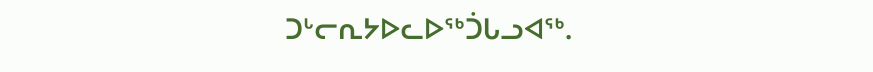ᑐᒡᓕᕆᔭᐅᓚᐅᖅᑑᒐᓗᐊᖅ.